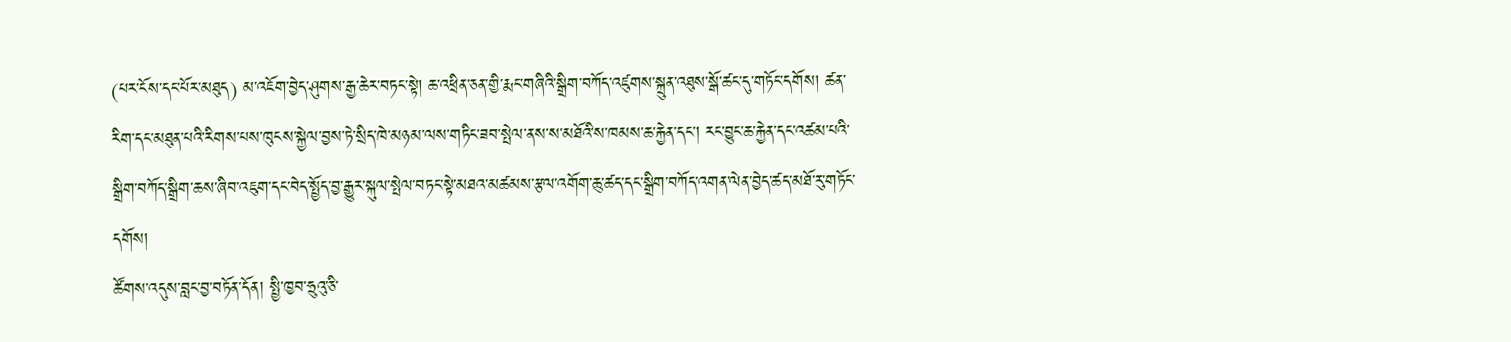(པར་ངོས་དང་པོར་མཐུད) མ་འཇོག་བྱེད་ཤུགས་རྒྱ་ཆེར་བཏང་སྟེ། ཆ་འཕྲིན་ཅན་གྱི་རྨང་གཞིའི་སྒྲིག་བཀོད་འཛུགས་སྐྲུན་འཐུས་སྒོ་ཚང་དུ་གཏོང་དགོས། ཚན་རིག་དང་མཐུན་པའི་རིགས་པས་ཁུངས་སྐྱེལ་བྱས་ཏེ་སྲིད་ཁེ་མཉམ་ལས་གཏིང་ཟབ་སྤེལ་ནས་ས་མཐོའི་ས་ཁམས་ཆ་རྐྱེན་དང་། རང་བྱུང་ཆ་རྐྱེན་དང་འཚམ་པའི་སྒྲིག་བཀོད་སྒྲིག་ཆས་ཞིབ་འཇུག་དང་བེད་སྤྱོད་བྱ་རྒྱུར་སྐུལ་སྤེལ་བཏང་སྟེ་མཐའ་མཚམས་རྩལ་འགོག་ཆུ་ཚད་དང་སྒྲིག་བཀོད་འགན་ལེན་བྱེད་ཚད་མཐོ་རུ་གཏོང་དགོས།
ཚོགས་འདུས་བླང་བྱ་བཏོན་དོན། སྤྱི་ཁྱབ་ཧྲུའུ་ཅི་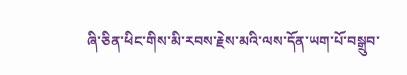ཞི་ཅིན་ཕིང་གིས་མི་རབས་རྗེས་མའི་ལས་དོན་ཡག་པོ་བསྒྲུབ་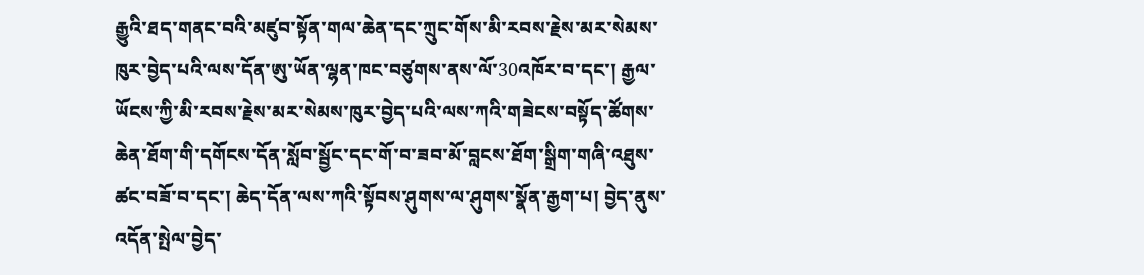རྒྱུའི་ཐད་གནང་བའི་མཛུབ་སྟོན་གལ་ཆེན་དང་ཀྲུང་གོས་མི་རབས་རྗེས་མར་སེམས་ཁུར་བྱེད་པའི་ལས་དོན་ཨུ་ཡོན་ལྷན་ཁང་བཙུགས་ནས་ལོ་30འཁོར་བ་དང་། རྒྱལ་ཡོངས་ཀྱི་མི་རབས་རྗེས་མར་སེམས་ཁུར་བྱེད་པའི་ལས་ཀའི་གཟེངས་བསྟོད་ཚོགས་ཆེན་ཐོག་གི་དགོངས་དོན་སློབ་སྦྱོང་དང་གོ་བ་ཟབ་མོ་བླངས་ཐོག་སྒྲིག་གཞི་འཐུས་ཚང་བཟོ་བ་དང་། ཆེད་དོན་ལས་ཀའི་སྟོབས་ཤུགས་ལ་ཤུགས་སྣོན་རྒྱག་པ། བྱེད་ནུས་འདོན་སྤེལ་བྱེད་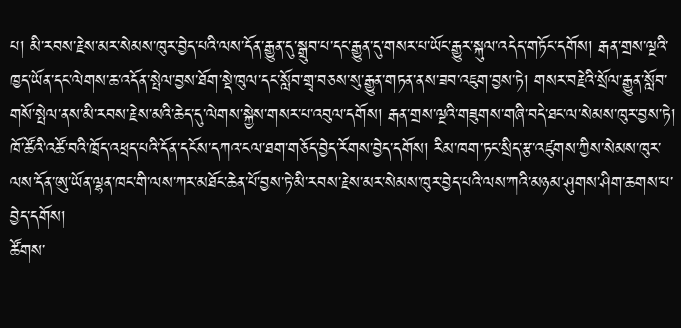པ། མི་རབས་རྗེས་མར་སེམས་ཁུར་བྱེད་པའི་ལས་དོན་རྒྱུན་དུ་སྒྲུབ་པ་དང་རྒྱུན་དུ་གསར་པ་ཡོང་རྒྱུར་སྐུལ་འདེད་གཏོང་དགོས། རྒན་གྲས་ལྔའི་ཁྱད་ཡོན་དང་ལེགས་ཆ་འདོན་སྤེལ་བྱས་ཐོག་སྡེ་ཁུལ་དང་སློབ་གྲྭ་བཅས་སུ་རྒྱུན་གཏན་ནས་ཟབ་འཇུག་བྱས་ཏེ། གསར་བརྗེའི་སྲོལ་རྒྱུན་སློབ་གསོ་སྤེལ་ནས་མི་རབས་རྗེས་མའི་ཆེད་དུ་ལེགས་སྐྱེས་གསར་པ་འབུལ་དགོས། རྒན་གྲས་ལྔའི་གཟུགས་གཞི་བདེ་ཐང་ལ་སེམས་ཁུར་བྱས་ཏེ། ཁོ་ཚོའི་འཚོ་བའི་ཁྲོད་འཕྲད་པའི་དོན་དངོས་དཀའ་ངལ་ཐག་གཅོད་བྱེད་རོགས་བྱེད་དགོས། རིམ་ཁག་ཏང་སྲིད་རྩ་འཛུགས་ཀྱིས་སེམས་ཁུར་ལས་དོན་ཨུ་ཡོན་ལྷན་ཁང་གི་ལས་ཀར་མཐོང་ཆེན་པོ་བྱས་ཏེ་མི་རབས་རྗེས་མར་སེམས་ཁུར་བྱེད་པའི་ལས་ཀའི་མཉམ་ཤུགས་ཤིག་ཆགས་པ་བྱེད་དགོས།
ཚོགས་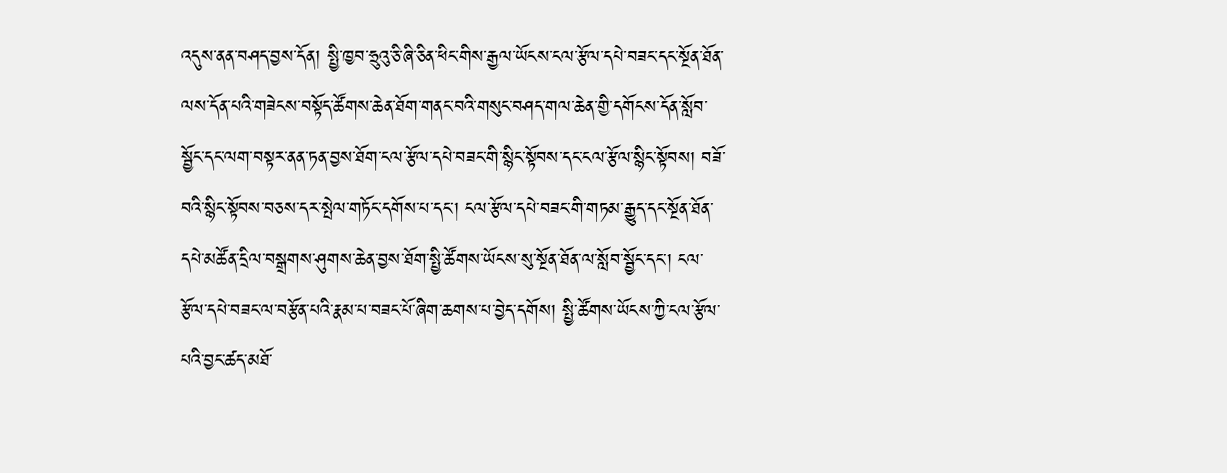འདུས་ནན་བཤད་བྱས་དོན། སྤྱི་ཁྱབ་ཧྲུའུ་ཅི་ཞི་ཅིན་ཕིང་གིས་རྒྱལ་ཡོངས་ངལ་རྩོལ་དཔེ་བཟང་དང་སྔོན་ཐོན་ལས་དོན་པའི་གཟེངས་བསྟོད་ཚོགས་ཆེན་ཐོག་གནང་བའི་གསུང་བཤད་གལ་ཆེན་གྱི་དགོངས་དོན་སློབ་སྦྱོང་དང་ལག་བསྟར་ནན་ཏན་བྱས་ཐོག་ངལ་རྩོལ་དཔེ་བཟང་གི་སྙིང་སྟོབས་དང་ངལ་རྩོལ་སྙིང་སྟོབས། བཟོ་བའི་སྙིང་སྟོབས་བཅས་དར་སྤེལ་གཏོང་དགོས་པ་དང་། ངལ་རྩོལ་དཔེ་བཟང་གི་གཏམ་རྒྱུད་དང་སྔོན་ཐོན་དཔེ་མཚོན་དྲིལ་བསྒྲགས་ཤུགས་ཆེན་བྱས་ཐོག་སྤྱི་ཚོགས་ཡོངས་སུ་སྔོན་ཐོན་ལ་སློབ་སྦྱོང་དང་། ངལ་རྩོལ་དཔེ་བཟང་ལ་བརྩོན་པའི་རྣམ་པ་བཟང་པོ་ཞིག་ཆགས་པ་བྱེད་དགོས། སྤྱི་ཚོགས་ཡོངས་ཀྱི་ངལ་རྩོལ་པའི་བྱང་ཚད་མཐོ་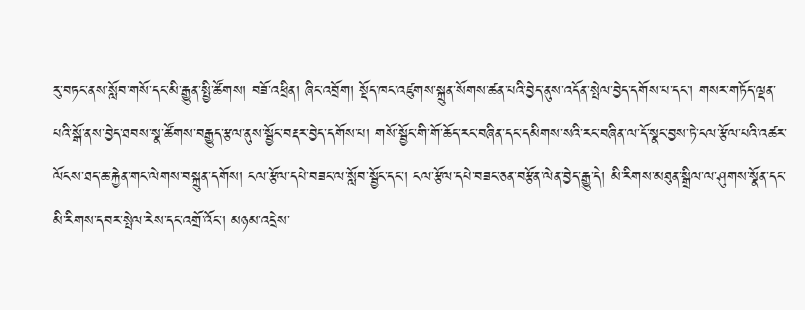རུ་བཏང་ནས་སློབ་གསོ་དང་མི་རྒྱུན་སྤྱི་ཚོགས། བཟོ་འཕྲིན། ཞིང་འབྲོག། སྡོད་ཁང་འཛུགས་སྐྲུན་སོགས་ཚན་པའི་བྱེད་ནུས་འདོན་སྤེལ་བྱེད་དགོས་པ་དང་། གསར་གཏོད་ལྡན་པའི་སྒོ་ནས་བྱེད་ཐབས་སྣ་ཚོགས་བརྒྱུད་རྩལ་ནུས་སྦྱོང་བརྡར་བྱེད་དགོས་པ། གསོ་སྦྱོང་གི་གོ་ཆོད་རང་བཞིན་དང་དམིགས་སའི་རང་བཞིན་ལ་དོ་སྣང་བྱས་ཏེ་ངལ་རྩོལ་པའི་འཚར་ལོངས་ཐད་ཆ་རྐྱེན་གང་ལེགས་བསྐྲུན་དགོས། ངལ་རྩོལ་དཔེ་བཟང་ལ་སློབ་སྦྱོང་དང་། ངལ་རྩོལ་དཔེ་བཟང་ཅན་བརྩོན་ལེན་བྱེད་རྒྱུ་དེ། མི་རིགས་མཐུན་སྒྲིལ་ལ་ཤུགས་སྣོན་དང་མི་རིགས་དབར་སྤེལ་རེས་དང་འགྲོ་འོང་། མཉམ་འདྲེས་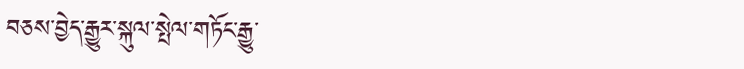བཅས་བྱེད་རྒྱུར་སྐུལ་སྤེལ་གཏོང་རྒྱུ་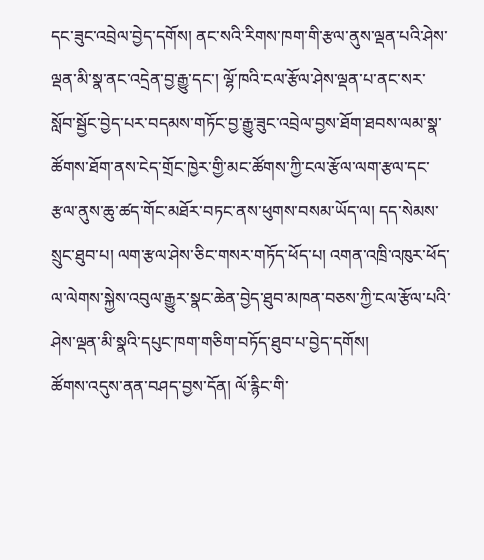དང་ཟུང་འབྲེལ་བྱེད་དགོས། ནང་སའི་རིགས་ཁག་གི་རྩལ་ནུས་ལྡན་པའི་ཤེས་ལྡན་མི་སྣ་ནང་འདྲེན་བྱ་རྒྱུ་དང་། ལྷོ་ཁའི་ངལ་རྩོལ་ཤེས་ལྡན་པ་ནང་སར་སློབ་སྦྱོང་བྱེད་པར་བདམས་གཏོང་བྱ་རྒྱུ་ཟུང་འབྲེལ་བྱས་ཐོག་ཐབས་ལམ་སྣ་ཚོགས་ཐོག་ནས་ངེད་གྲོང་ཁྱེར་གྱི་མང་ཚོགས་ཀྱི་ངལ་རྩོལ་ལག་རྩལ་དང་རྩལ་ནུས་ཆུ་ཚད་གོང་མཐོར་བཏང་ནས་ཕུགས་བསམ་ཡོད་ལ། དད་སེམས་སྲུང་ཐུབ་པ། ལག་རྩལ་ཤེས་ཅིང་གསར་གཏོད་ཕོད་པ། འགན་འཁྲི་འཁུར་ཕོད་ལ་ལེགས་སྐྱེས་འབུལ་རྒྱུར་སྣང་ཆེན་བྱེད་ཐུབ་མཁན་བཅས་ཀྱི་ངལ་རྩོལ་པའི་ཤེས་ལྡན་མི་སྣའི་དཔུང་ཁག་གཅིག་བཏོད་ཐུབ་པ་བྱེད་དགོས།
ཚོགས་འདུས་ནན་བཤད་བྱས་དོན། ལོ་རྙིང་གི་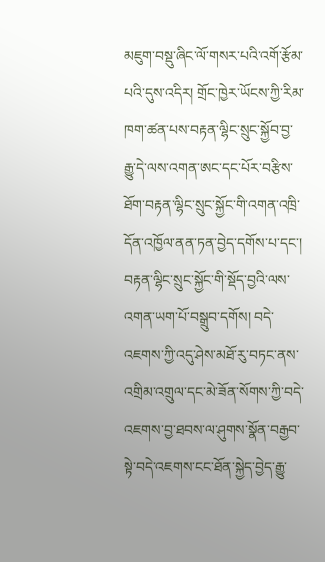མཇུག་བསྡུ་ཞིང་ལོ་གསར་པའི་འགོ་རྩོམ་པའི་དུས་འདིར། གྲོང་ཁྱེར་ཡོངས་ཀྱི་རིམ་ཁག་ཚན་པས་བརྟན་ལྷིང་སྲུང་སྐྱོབ་བྱ་རྒྱུ་དེ་ལས་འགན་ཨང་དང་པོར་བརྩིས་ཐོག་བརྟན་ལྷིང་སྲུང་སྐྱོང་གི་འགན་འཁྲི་དོན་འཁྱོལ་ནན་ཏན་བྱེད་དགོས་པ་དང་། བརྟན་ལྷིང་སྲུང་སྐྱོང་གི་སྡོད་བྱའི་ལས་འགན་ཡག་པོ་བསྒྲུབ་དགོས། བདེ་འཇགས་ཀྱི་འདུ་ཤེས་མཐོ་རུ་བཏང་ནས་འགྲིམ་འགྲུལ་དང་མེ་ཟོན་སོགས་ཀྱི་བདེ་འཇགས་བྱ་ཐབས་ལ་ཤུགས་སྣོན་བརྒྱབ་སྟེ་བདེ་འཇགས་ངང་ཐོན་སྐྱེད་བྱེད་རྒྱུ་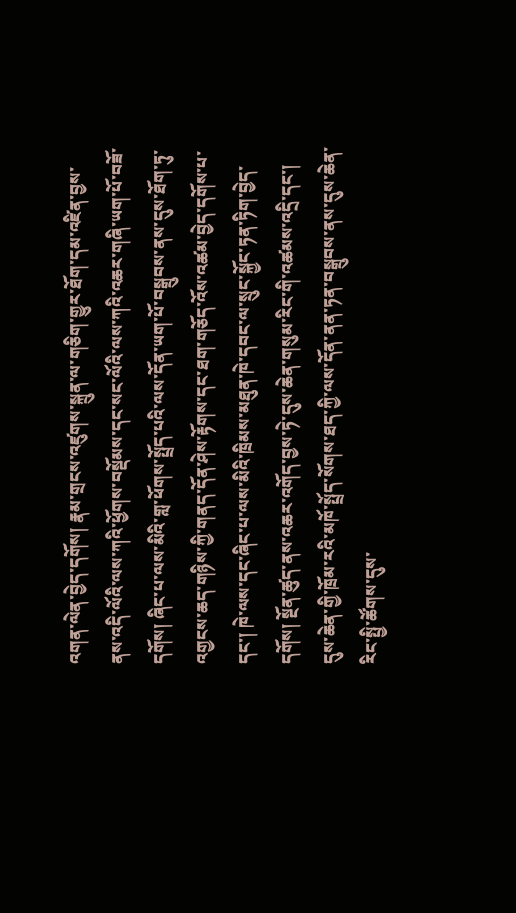འགན་ལེན་བྱེད་དགོས། རྣམ་གྲངས་འཛུགས་སྐྲུན་ལ་གཅིག་གྱུར་ཐོག་དམ་འཛིན་བྱས་ནས་འདི་ལོའི་ལས་ཀའི་ཕྱོགས་བསྡོམས་དང་སང་ལོའི་ལས་ཀའི་འཆར་གཞི་ཡག་པོ་བཟོ་དགོས། ཞིང་པ་ལས་མིའི་གླ་ཕོགས་སྤྲོད་པའི་ལས་དོན་ཡག་པོ་བསྒྲུབས་ནས་དུས་ཐོག་ཏུ་འགྱངས་ཆད་གཉིས་ཀྱི་གནད་དོན་ཤེས་རྟོགས་དང་ཐག་གཅོད་འོས་འཚམ་བྱེད་དགོས་པ་དང་། ཁེ་ལས་དང་ཞིང་པ་ལས་མིའི་ཁྲིམས་མཐུན་ཁེ་དབང་ལ་སྲུང་སྐྱོང་ཏན་ཏིག་བྱེད་དགོས། སྔོན་ཚུད་ནས་འཆར་འགོད་བྱས་ཏེ་དུས་ཆེན་གསུམ་རིང་གི་འཚམས་འདྲི་དང་། དུས་ཆེན་གྱི་ཁྲོམ་རའི་མཁོ་སྤྲོད་སོགས་ཐད་ཀྱི་ལས་དོན་ནན་ཏན་བསྒྲུབས་ནས་དུས་ཆེན་རིང་སྤྱི་ཚོགས་དུས་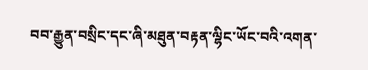བབ་རྒྱུན་བསྲིང་དང་ཞི་མཐུན་བརྟན་ལྷིང་ཡོང་བའི་འགན་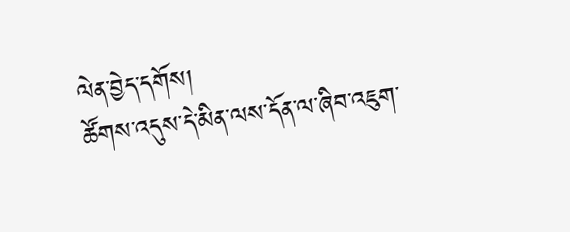ལེན་བྱེད་དགོས།
ཚོགས་འདུས་དེ་མིན་ལས་དོན་ལ་ཞིབ་འཇུག་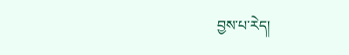བྱས་པ་རེད།